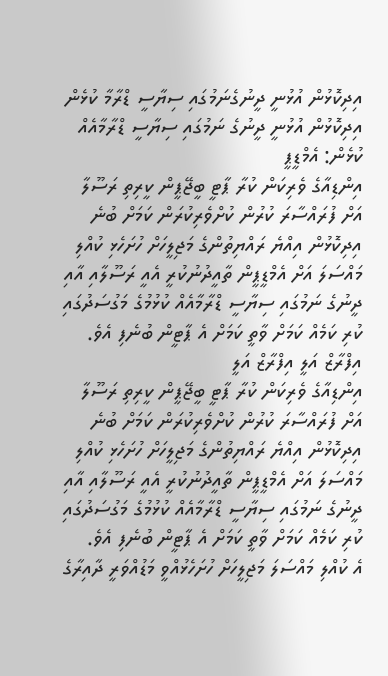އިދިކޮޅުން އުޅުނީ ދީނުގެނަމުގައި ސިޔާސީ ޑްރާމާ ކުޅެން
އިދިކޮޅުން އުޅުނީ ދީނުގެ ނަމުގައި ސިޔާސީ ޑްރާމާއެއް ކުޅެން: އެމްޑީޕީ
އިންޑިއާގެ ވެރިކަން ކުރާ ޕާޓީ ބީޖޭޕީން ކީރިތި ރަސޫލާ އަށް ފުރައްސާރަ ކުރުން ކުށްވެރިކުރަން ކަމަށް ބުނެ އިދިކޮޅުން އިއްޔެ ރައްޔިތުންގެ މަޖިލީހަށް ހުށަހެޅި ކުއްލި މައްސަލަ އަށް އެމްޑީޕީން ތާއީދުނުކުރީ އެއީ ރަސޫލާއި އާއި ދީނުގެ ނަމުގައި ސިޔާސީ ޑްރާމާއެއް ކުޅުމުގެ މަގުސަދުގައި ކުރި ކަމެއް ކަމަށް ވާތީ ކަމަށް އެ ޕާޓީން ބުނެފި އެވެ.
އިފްރާޒް އަލީ އިފްރާޒް އަލީ
އިންޑިއާގެ ވެރިކަން ކުރާ ޕާޓީ ބީޖޭޕީން ކީރިތި ރަސޫލާ އަށް ފުރައްސާރަ ކުރުން ކުށްވެރިކުރަން ކަމަށް ބުނެ އިދިކޮޅުން އިއްޔެ ރައްޔިތުންގެ މަޖިލީހަށް ހުށަހެޅި ކުއްލި މައްސަލަ އަށް އެމްޑީޕީން ތާއީދުނުކުރީ އެއީ ރަސޫލާއި އާއި ދީނުގެ ނަމުގައި ސިޔާސީ ޑްރާމާއެއް ކުޅުމުގެ މަގުސަދުގައި ކުރި ކަމެއް ކަމަށް ވާތީ ކަމަށް އެ ޕާޓީން ބުނެފި އެވެ.
އެ ކުއްލި މައްސަލަ މަޖިލީހަށް ހުށަހެޅުއްވީ މަޑުއްވަރީ ދާއިރާގެ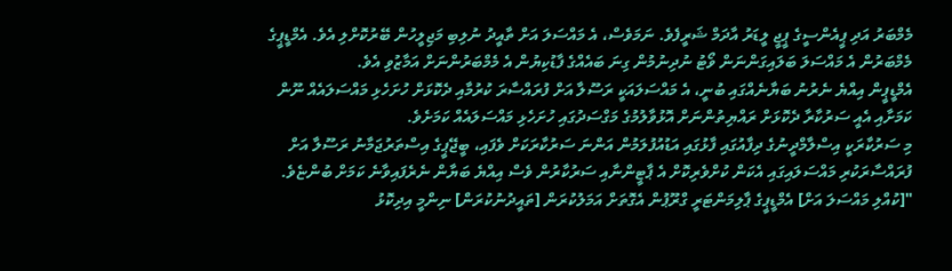މެމްބަރު އަދި ޕީއެންސީގެ ޕީޖީ ލީޑަރު އާދަމް ޝަރީފެވެ. ނަމަވެސް، އެ މައްސަލަ އަށް ތާއީދު ނުލިބި މަޖިލީހުން ބޭރުކޮށްލި އެވެ. އެމްޑީޕީގެ މެމްބަރުން އެ މައްސަލަ ބަލައިގަންނަން ވޯޓު ނުދިނުމުން ގިނަ ބައެއްގެ ފާޑުކިޔުން އެ މެމްބަރުންނަށް އަމާޒުވި އެވެ.
އެމްޑީޕީން އިއްޔެ ނެރުނު ބަޔާނެއްގައި ބުނީ، އެ މައްސަލައަކީ ރަސޫލާ އަށް ފުރައްސާރަ ކުރުމާއި ދެކޮޅަށް ހުށަހެޅި މައްސަލައެއް ނޫން ކަމަށާއި އެއީ ސަރުކާރާ ދެކޮޅަށް ރައްޔިތުންނަށް އޮޅުވާލުމުގެ މަގްސަދުގައި ހުށަހެޅި މައްސަލައެއް ކަމަށެވެ.
މި ސަރުކާރަކީ އިސްލާމްދީނުގެ ދިފާއުގައި ފާޅުގައި އަޑުއުފުލަމުން އަންނަ ސަރުކާރަކަށް ވެފައި، ބީޖޭޕީގެ އިސްތަރުޖަމާނު ރަސޫލާ އަށް ފުރައްސާރަކުރި މައްސަލައިގައި އެކަން ކުށްވެރިކޮށް އެ ޕާޓީންނާއި ސަރުކާރުން ވެސް އިއްޔެ ބަޔާން ނެރެފައިވާނެ ކަމަށް ބުންޏެވެ.
"[ކުއްލި މައްސަލަ އަށް] އެމްޑީޕީގެ ޕާލިމަންޓަރީ ގްރޫޕުން އެގޮތަށް އަމަލުކުރަން [ތައީދުނުކުރަން] ނިންމީ އިދިކޮޅު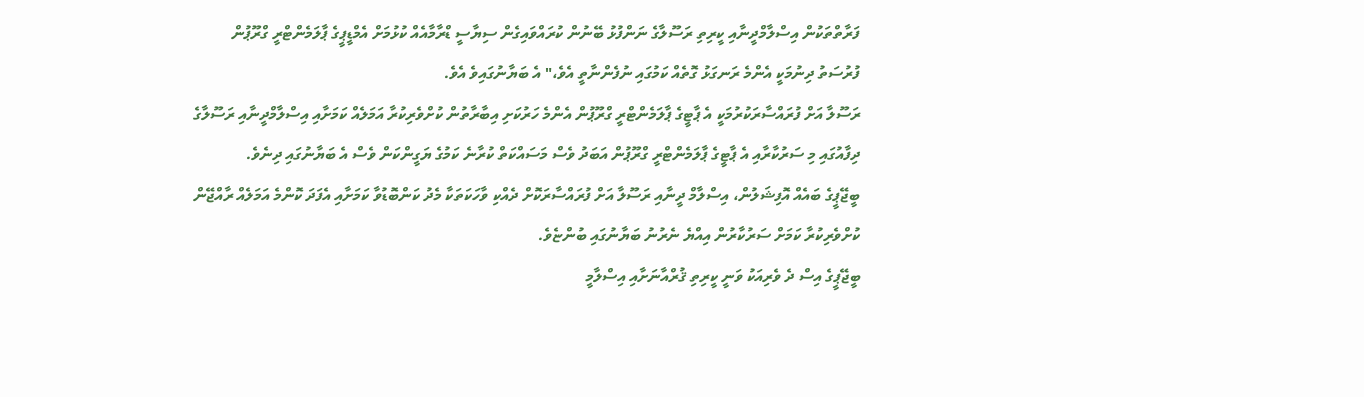ފަރާތްތަކުން އިސްލާމްދީނާއި ކީރިތި ރަސޫލާގެ ނަންފުޅު ބޭނުން ކުރައްވައިގެން ސިޔާސީ ޑްރާމާއެއް ކުޅުމަށް އެމްޑީޕީގެ ޕާލަމެންޓްރީ ގްރޫޕުން ފުރުސަތު ދިނުމަކީ އެންމެ ރަނގަޅު ގޮތެއް ކަމުގައި ނުފެންނާތީ އެވެ،" އެ ބަޔާނުގައިވެ އެވެ.
ރަސޫލާ އަށް ފުރައްސާރަކުރުމަކީ އެ ޕާޓީގެ ޕާލަމެންޓްރީ ގްރޫޕުން އެންމެ ހަރުކަށި އިބާރާތުން ކުށްވެރިކުރާ އަމަލެއް ކަމަށާއި އިސްލާމްދީނާއި ރަސޫލާގެ ދިފާއުގައި މި ސަރުކާރާއި އެ ޕާޓީގެ ޕާލަމެންޓްރީ ގްރޫޕުން އަބަދު ވެސް މަސައްކަތް ކުރާނެ ކަމުގެ ޔަގީންކަން ވެސް އެ ބަޔާނުގައި ދިނެވެ.
ބީޖޭޕީގެ ބައެއް އޮފިޝަލުން، އިސްލާމް ދީނާއި ރަސޫލާ އަށް ފުރައްސާރަކޮށް ދެއްކި ވާހަކަތަކާ މެދު ކަންބޮޑުވާ ކަމަށާއި އެފަދަ ކޮންމެ އަމަލެއް ރާއްޖޭން ކުށްވެރިކުރާ ކަމަށް ސަރުކާރުން އިއްޔެ ނެރުނު ބަޔާނުގައި ބުންޏެވެ.
ބީޖޭޕީގެ އިސް ދެ ވެރިއަކު ވަނީ ކީރިތި ޤުރްއާނަށާއި އިސްލާމީ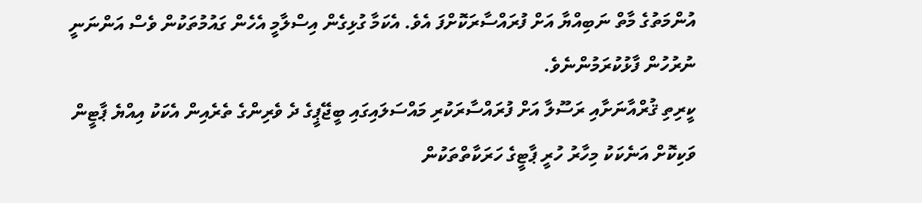އުންމަތުގެ މާތް ނަބިއްޔާ އަށް ފުރައްސާރަކޮށްފަ އެވެ. އެކަމާ ގުޅިގެން އިސްލާމީ އެހެން ގައުމުތަކުން ވެސް އަންނަނީ ނުރުހުން ފާޅުކުރަމުންނެވެ.
ކީރިތި ޤުރްއާނަށާއި ރަސޫލާ އަށް ފުރައްސާރަކުރި މައްސަލައިގައި ބީޖޭޕީގެ ދެ ވެރިންގެ ތެރެއިން އެކަކު އިއްޔެ ޕާޓީން ވަކިކޮށް އަނެކަކު މިހާރު ހުރީ ޕާޓީގެ ހަރަކާތްތަކުން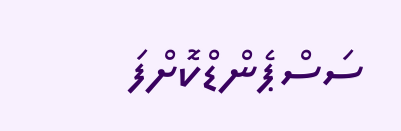ސަސްޕެންޑްކޮށްފަ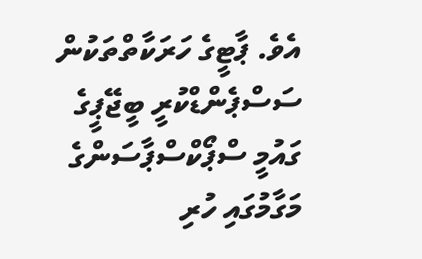އެވެ. ޕާޓީގެ ހަރަކާތްތަކުން ސަސްޕެންޑްކުރީ ބީޖޭޕީގެ ގައުމީ ސްޕޯކްސްޕާސަންގެ މަގާމުގައި ހުރި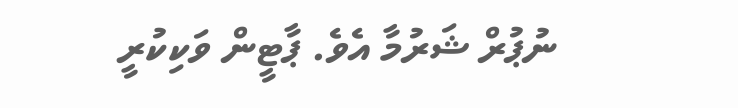ނުޕުރް ޝަރުމާ އެވެ. ޕާޓީން ވަކިކުރީ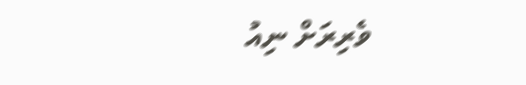ވެރިރަށް ނިއު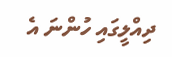ދިއްލީގައި ހުންނަ އެ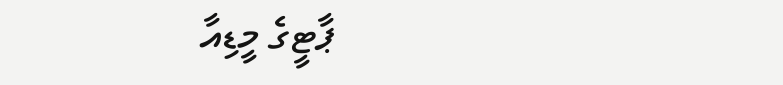ޕާޓީގެ މީޑިއާ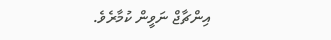އިންޗާޖް ނަވީން ކުމާރެވެ.